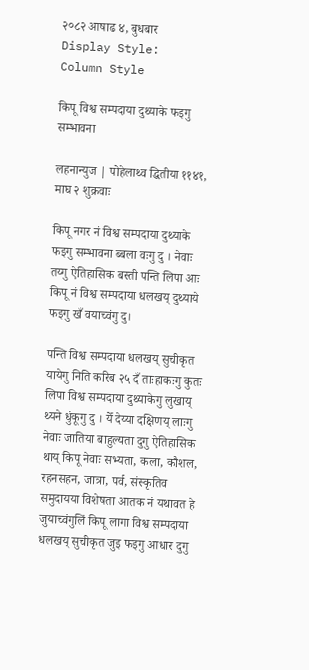२०८२ आषाढ ४, बुधबार
Display Style:
Column Style

किपू विश्व सम्पदाया दुथ्याके फइगु सम्भावना

लहनान्युज | पोहेलाथ्व द्धितीया ११४१, माघ २ शुक्रवाः

किपू नगर नं विश्व सम्पदाया दुथ्याके फइगु सम्भावना ब्बला वःगु दु । नेवाः तय्गु ऐतिहासिक बस्ती पन्ति लिपा आः किपू नं विश्व सम्पदाया धलखय् दुथ्याये फइगु खँ वयाच्वंगु दु।

पन्ति विश्व सम्पदाया धलखय् सुचीकृत यायेगु निति करिब २५ दँ ताःहाकःगु कुतः लिपा विश्व सम्पदाया दुथ्याकेगु लुखाय् थ्यने धुंकूगु दु । येँ देय्या दक्षिणय् लाःगु  नेवाः जातिया बाहुल्यता दुगु ऐतिहासिक थाय् किपू नेवाः सभ्यता, कला, कौशल, रहनसहन, जात्रा, पर्व, संस्कृतिव समुदायया विशेषता आतक नं यथावत हे जुयाच्वंगुलिं किपू लागा विश्व सम्पदाया धलखय् सुचीकृत जुइ फइगु आधार दुगु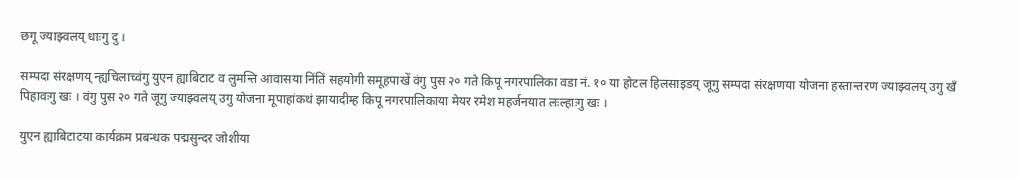छगू ज्याझ्वलय् धाःगु दु ।

सम्पदा संरक्षणय् न्ह्यचिलाच्वंगु युएन ह्याबिटाट व लुमन्ति आवासया निंतिं सहयोगी समूहपाखें वंगु पुस २० गते किपू नगरपालिका वडा नं. १० या होटल हिलसाइडय् जूगु सम्पदा संरक्षणया योजना हस्तान्तरण ज्याझ्वलय् उगु खँ पिहावःगु खः । वंगु पुस २० गते जूगु ज्याझ्वलय् उगु योजना मूपाहांकथं झायादीम्ह किपू नगरपालिकाया मेयर रमेश महर्जनयात लःल्हाःगु खः ।

युएन ह्याबिटाटया कार्यक्रम प्रबन्धक पद्मसुन्दर जोशीया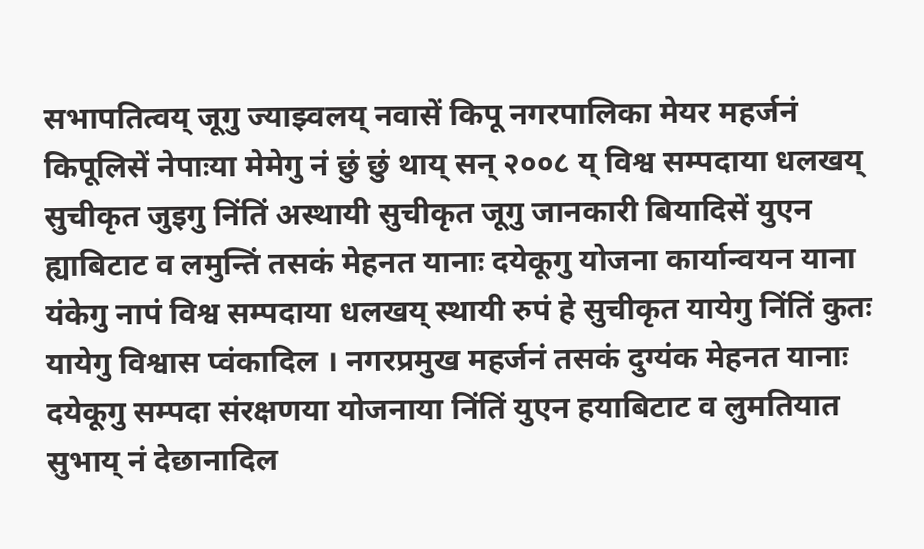सभापतित्वय् जूगु ज्याझ्वलय् नवासें किपू नगरपालिका मेयर महर्जनं किपूलिसें नेपाःया मेमेगु नं छुं छुं थाय् सन् २००८ य् विश्व सम्पदाया धलखय् सुचीकृत जुइगु निंतिं अस्थायी सुचीकृत जूगु जानकारी बियादिसें युएन ह्याबिटाट व लमुन्तिं तसकं मेहनत यानाः दयेकूगु योजना कार्यान्वयन याना यंकेगु नापं विश्व सम्पदाया धलखय् स्थायी रुपं हे सुचीकृत यायेगु निंतिं कुतः यायेगु विश्वास प्वंकादिल । नगरप्रमुख महर्जनं तसकं दुग्यंक मेहनत यानाः दयेकूगु सम्पदा संरक्षणया योजनाया निंतिं युएन हयाबिटाट व लुमतियात सुभाय् नं देछानादिल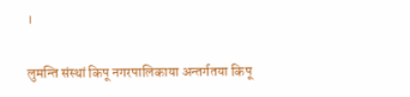।

लुमन्ति संस्थां किपू नगरपालिकाया अन्तर्गतया किपू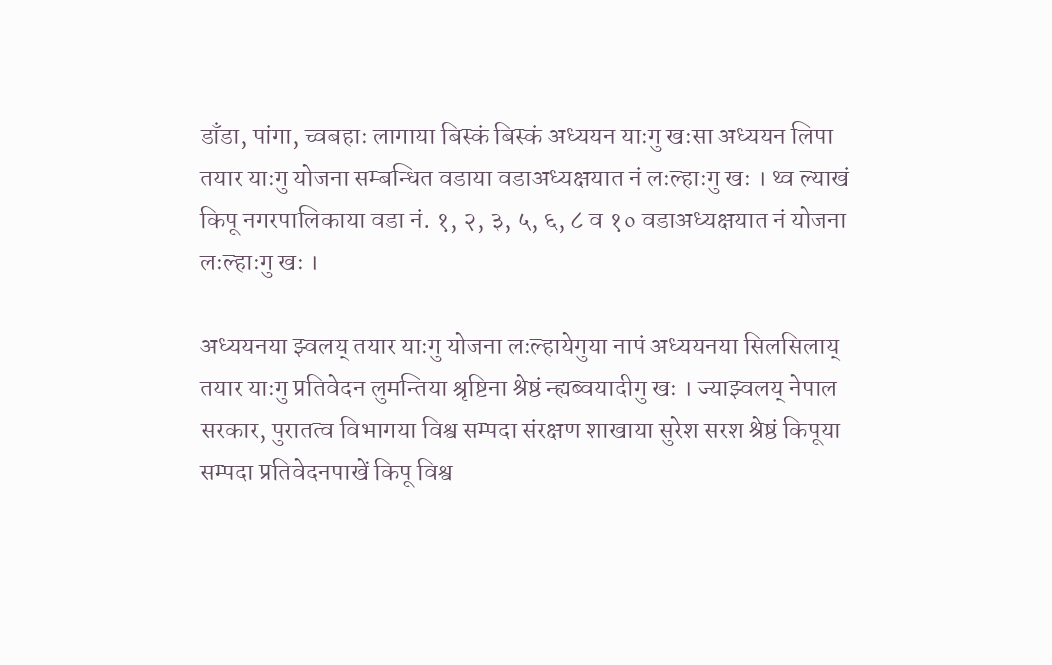डाँडा, पांगा, च्वबहाः लागाया बिस्कं बिस्कं अध्ययन याःगु खःसा अध्ययन लिपा तयार याःगु योजना सम्बन्धित वडाया वडाअध्यक्षयात नं लःल्हाःगु खः । थ्व ल्याखं किपू नगरपालिकाया वडा नं. १, २, ३, ५, ६, ८ व १० वडाअध्यक्षयात नं योजना लःल्हाःगु खः ।

अध्ययनया झ्वलय् तयार याःगु योजना लःल्हायेगुया नापं अध्ययनया सिलसिलाय् तयार याःगु प्रतिवेदन लुमन्तिया श्रृष्टिना श्रेष्ठं न्ह्यब्वयादीगु खः । ज्याझ्वलय् नेपाल सरकार, पुरातत्व विभागया विश्व सम्पदा संरक्षण शाखाया सुरेश सरश श्रेष्ठं किपूया सम्पदा प्रतिवेदनपाखें किपू विश्व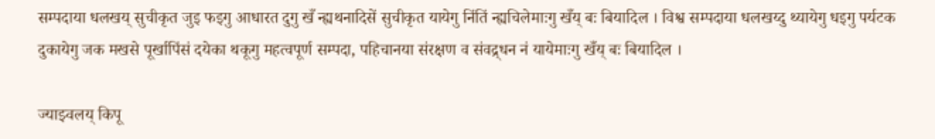सम्पदाया धलखय् सुचीकृत जुइ फइगु आधारत दुगु खँ न्ह्यथनादिसें सुचीकृत यायेगु निंतिं न्ह्यचिलेमाःगु खँय् बः बियादिल । विश्व सम्पदाया धलखय्दु थ्यायेगु धइगु पर्यटक दुकायेगु जक मखसे पूर्खापिंसं दयेका थकूगु महत्वपूर्ण सम्पदा, पहिचानया संरक्षण व संवद्र्धन नं यायेमाःगु खँय् बः बियादिल ।

ज्याझ्वलय् किपू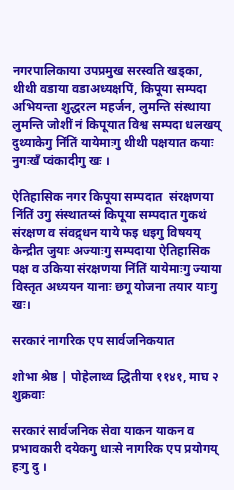नगरपालिकाया उपप्रमुख सरस्वति खड्का, थीथी वडाया वडाअध्यक्षपिं, किपूया सम्पदा अभियन्ता शुद्धरत्न महर्जन, लुमन्ति संस्थाया लुमन्ति जोशीं नं किपूयात विश्व सम्पदा धलखय् दुथ्याकेगु निंतिं यायेमाःगु थीथी पक्षयात कयाः नुगःखँ प्वंकादीगु खः ।

ऐतिहासिक नगर किपूया सम्पदात  संरक्षणया निंतिं उगु संस्थातय्सं किपूया सम्पदात गुकथं संरक्षण व संवद्र्धन याये फइ धइगु विषयय् केन्द्रीत जुयाः अज्याःगु सम्पदाया ऐतिहासिक पक्ष व उकिया संरक्षणया निंतिं यायेमाःगु ज्याया विस्तृत अध्ययन यानाः छगू योजना तयार याःगु खः।

सरकारं नागरिक एप सार्वजनिकयात

शोभा श्रेष्ठ | पोहेलाथ्व द्धितीया ११४१, माघ २ शुक्रवाः

सरकारं सार्वजनिक सेवा याकन याकन व प्रभावकारी दयेकगु धाःसे नागरिक एप प्रयोगय् हःगु दु ।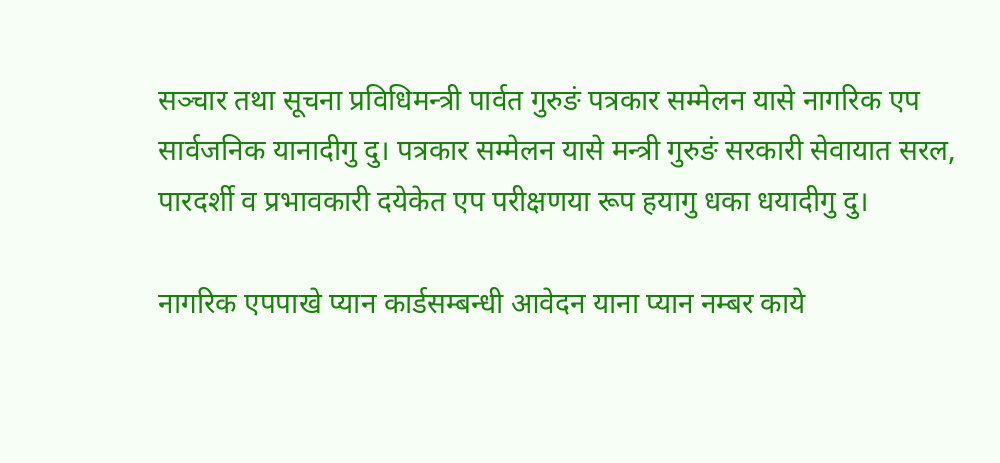सञ्चार तथा सूचना प्रविधिमन्त्री पार्वत गुरुङं पत्रकार सम्मेलन यासे नागरिक एप सार्वजनिक यानादीगु दु। पत्रकार सम्मेलन यासे मन्त्री गुरुङं सरकारी सेवायात सरल, पारदर्शी व प्रभावकारी दयेकेत एप परीक्षणया रूप हयागु धका धयादीगु दु।

नागरिक एपपाखे प्यान कार्डसम्बन्धी आवेदन याना प्यान नम्बर काये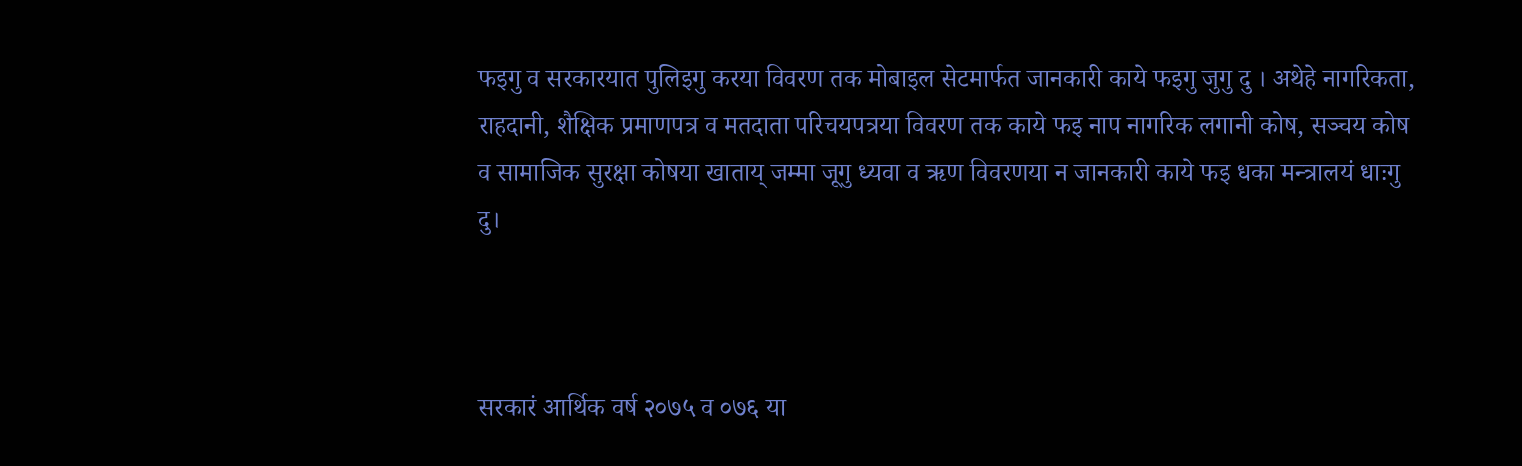फइगु व सरकारयात पुलिइगु करया विवरण तक मोबाइल सेटमार्फत जानकारी काये फइगु जुगु दु । अथेहे नागरिकता, राहदानी, शैक्षिक प्रमाणपत्र व मतदाता परिचयपत्रया विवरण तक काये फइ नाप नागरिक लगानी कोष, सञ्चय कोष व सामाजिक सुरक्षा कोषया खाताय् जम्मा जूगु ध्यवा व ऋण विवरणया न जानकारी काये फइ धका मन्त्रालयं धाःगु दु।



सरकारं आर्थिक वर्ष २०७५ व ०७६ या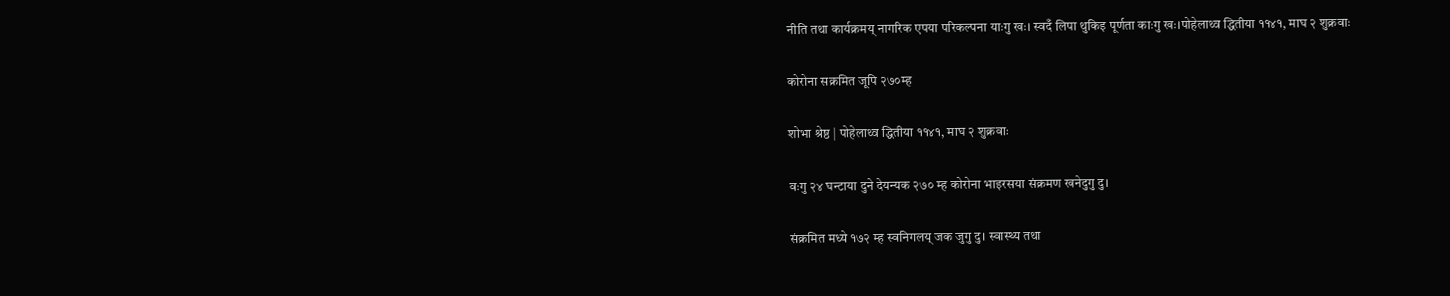नीति तथा कार्यक्रमय् नागरिक एपया परिकल्पना याःगु खः। स्वदँ लिपा थुकिइ पूर्णता काःगु खः।पोहेलाथ्व द्धितीया ११४१, माघ २ शुक्रवाः

कोरोना सक्रमित जूपि २७०म्ह

शोभा श्रेष्ठ | पोहेलाथ्व द्धितीया ११४१, माघ २ शुक्रवाः

वःगु २४ घन्टाया दुने देयन्यक २७० म्ह कोरोना भाइरसया संक्रमण खनेदुगु दु।

संक्रमित मध्ये १७२ म्ह स्वनिगलय् जक जुगु दु। स्वास्थ्य तथा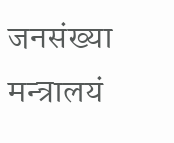जनसंख्या मन्त्रालयं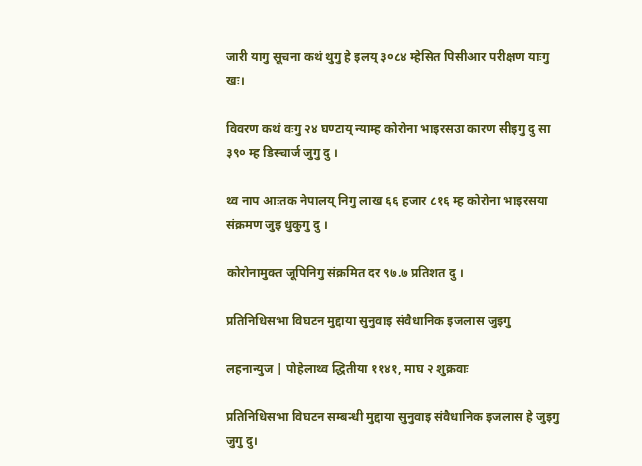जारी यागु सूचना कथं थुगु हे इलय् ३०८४ म्हेसित पिसीआर परीक्षण याःगु खः।

विवरण कथं वःगु २४ घण्टाय् न्याम्ह कोरोना भाइरसउा कारण सीइगु दु सा ३९० म्ह डिस्चार्ज जुगु दु ।

थ्व नाप आःतक नेपालय् निगु लाख ६६ हजार ८१६ म्ह कोरोना भाइरसया संक्रमण जुइ धुकुगु दु ।

कोरोनामुक्त जूपिनिगु संक्रमित दर ९७.७ प्रतिशत दु ।

प्रतिनिधिसभा विघटन मुद्दाया सुनुवाइ संवैधानिक इजलास जुइगु

लहनान्युज | पोहेलाथ्व द्धितीया ११४१, माघ २ शुक्रवाः

प्रतिनिधिसभा विघटन सम्बन्धी मुद्दाया सुनुवाइ संवैधानिक इजलास हे जुइगु जुगु दु।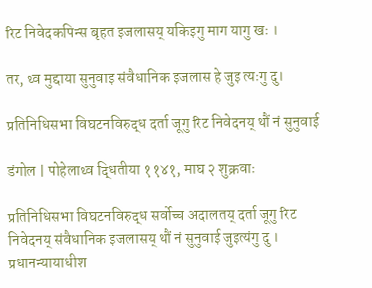रिट निवेदकपिन्स बृहत इजलासय् यकिइगु माग यागु खः ।

तर, थ्व मुद्दाया सुनुवाइ संवैधानिक इजलास हे जुइ त्यःगु दु।

प्रतिनिधिसभा विघटनविरुद्ध दर्ता जूगु रिट निवेदनय् थौं नं सुनुवाई

डंगोल | पोहेलाथ्व द्धितीया ११४१, माघ २ शुक्रवाः

प्रतिनिधिसभा विघटनविरुद्ध सर्वोच्च अदालतय् दर्ता जूगु रिट निवेदनय् संवैधानिक इजलासय् थौं नं सुनुवाई जुइत्यंगु दु ।
प्रधानन्यायाधीश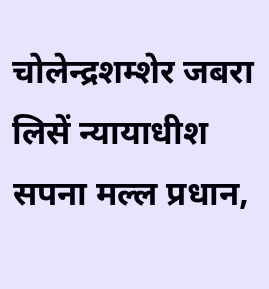चोलेन्द्रशम्शेर जबरा लिसें न्यायाधीश सपना मल्ल प्रधान,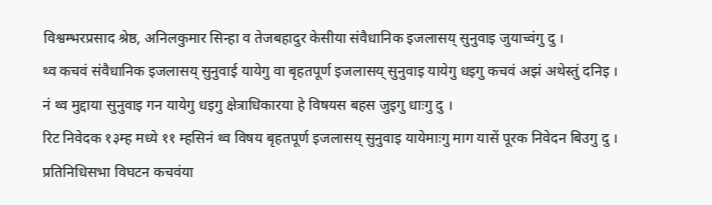विश्वम्भरप्रसाद श्रेष्ठ, अनिलकुमार सिन्हा व तेजबहादुर केसीया संवैधानिक इजलासय् सुनुवाइ जुयाच्वंगु दु ।
थ्व कचवं संवैधानिक इजलासय् सुनुवाई यायेगु वा बृहतपूर्ण इजलासय् सुनुवाइ यायेगु धइगु कचवं अझं अथेस्तुं दनिइ । नं थ्व मुद्दाया सुनुवाइ गन यायेगु धइगु क्षेत्राधिकारया हे विषयस बहस जुइगु धाःगु दु ।
रिट निवेदक १३म्ह मध्ये ११ म्हसिनं थ्व विषय बृहतपूर्ण इजलासय् सुनुवाइ यायेमाःगु माग यासें पूरक निवेदन बिउगु दु ।
प्रतिनिधिसभा विघटन कचवंया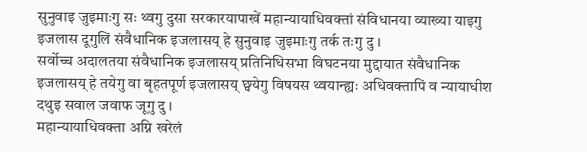सुनुवाइ जुइमाःगु सः थ्वगु दुसा सरकारयापाखें महान्यायाधिवक्तां संविधानया व्याख्या याइगु इजलास दूगुलिं संवैधानिक इजलासय् हे सुनुवाइ जुइमाःगु तर्क तःगु दु ।
सर्वोच्च अदालतया संवैधानिक इजलासय् प्रतिनिधिसभा विघटनया मुद्दायात संवैधानिक इजलासय् हे तयेगु वा बृहतपूर्ण इजलासय् छ्वयेगु विषयस थ्वयान्ह्यः अधिवक्तापिं व न्यायाधीश दथुइ सवाल जवाफ जूगु दु ।
महान्यायाधिवक्ता अग्नि खरेलं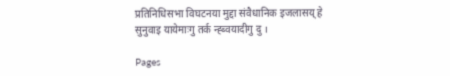प्रतिनिधिसभा विघटनया मुद्दा संवैधानिक इजलासय् हे सुनुवाइ यायेमाःगु तर्क न्ह्ब्वयादीगु दु ।

Pages